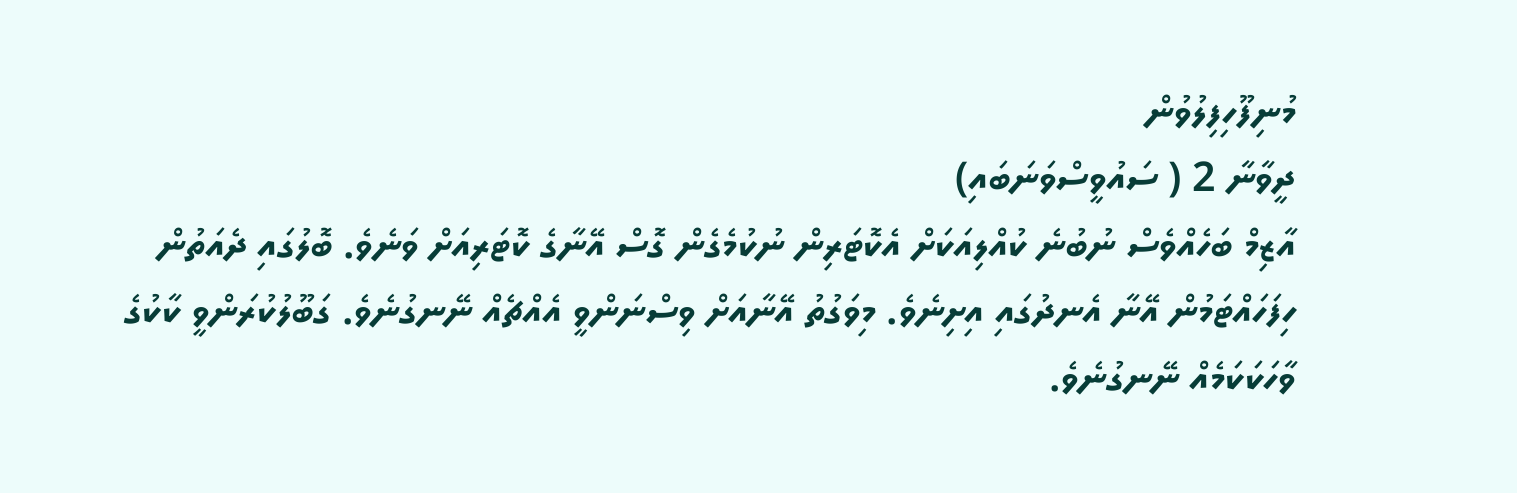މުނިފޫހިފިލުވުން
ދީވާނާ 2 ( ސައުވީސްވަނަބައި)
އާޒިމް ބަހެއްވެސް ނުބުނެ ކުއްލިއަކަށް އެކޮޓަރިން ނުކުމެގެން ގޮސް އޭނާގެ ކޮޓަރިއަށް ވަނެވެ. ބޮލުގައި ދެއަތުން ހިފަހައްޓަމުން އޭނާ އެނދުގައި އިށިނެވެ. މިވަގުތު އޭނާއަށް ވިސްނަންވީ އެއްޗެއް ނޭނގުނެވެ. ގަބޫލުކުރަންވީ ކާކުގެ ވާހަކަކަމެއް ނޭނގުނެވެ.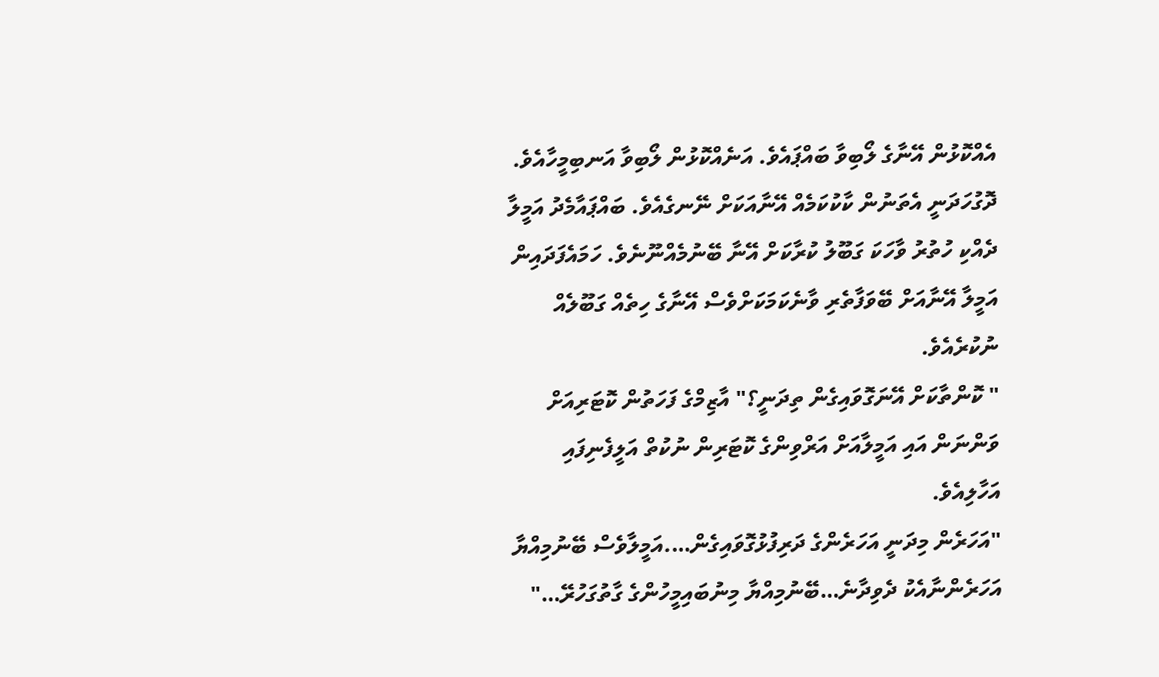އެއްކޮޅުން އޭނާގެ ލޯބިވާ ބައްޕައެވެ. އަނެއްކޮޅުން ލޯބިވާ އަނބިމީހާއެވެ. ދޮގުހަދަނީ އެތަނުން ކާކުކަމެއް އޭނާއަކަށް ނޭނގެއެވެ. ބައްޕައާމެދު އަމީލާ ދެއްކި ހުތުރު ވާހަކަ ގަބޫލު ކުރާކަށް އޭނާ ބޭނުމެއްނޫނެވެ. ހަމައެފަދައިން އަމީލާ އޭނާއަށް ބޭވަފާތެރި ވާނެކަމަކަށްވެސް އޭނާގެ ހިތެއް ގަބޫލެއް ނުކުރެއެވެ.
" ކޮންތާކަށް އޭނަގޮވައިގެން ތިދަނީ؟" އާޒިމްގެ ފަހަތުން ކޮޓަރިއަށް ވަންނަން އައި އަމީލާއަށް އަރްވިންގެ ކޮޓަރިން ނުކުތް އަލީފެނިފައި އަހާލިއެވެ.
"އަހަރެން މިދަނީ އަހަރެންގެ ދަރިފުޅުގޮވައިގެން….އަމީލާވެސް ބޭނުމިއްޔާ އަހަރެންނާއެކު ދެވިދާނެ…ބޭނުމިއްޔާ މިނުބައިމީހުންގެ ގާތުގަހުރޭ…"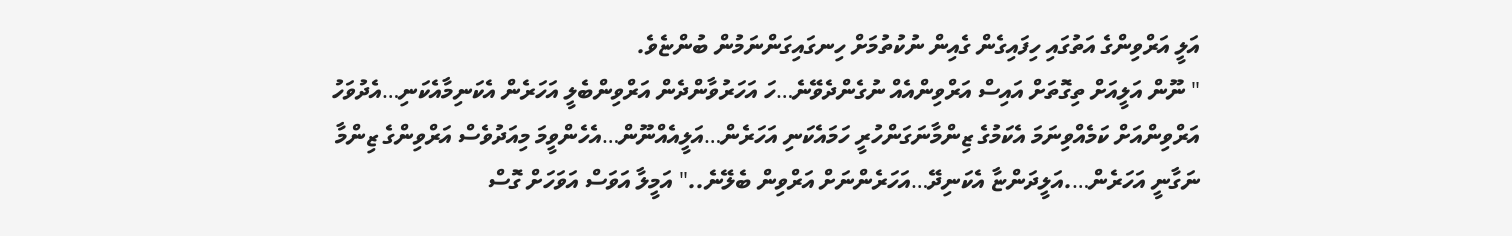އަލީ އަރްވިންގެ އަތުގައި ހިފައިގެން ގެއިން ނުކުތުމަށް ހިނގައިގަންނަމުން ބުންޏެވެ.
" ނޫން އަލީއަށް ތިގޮތަށް އައިސް އަރްވިންއެއް ނުގެންދެވޭނެ…ހަ އަހަރުވާންދެން އަރްވިންބެލީ އަހަރެން އެކަނިމާއެކަނި…އެދުވަހު އަރްވިންއަށް ކަމެއްވިނަމަ އެކަމުގެ ޒިންމާނަގަންހުރީ ހަމައެކަނި އަހަރެން…އަލީއެއްނޫން…އެހެންވީމަ މިއަދުވެސް އަރްވިންގެ ޒިންމާ ނަގާނީ އަހަރެން….އަލީދަންޏާ އެކަނިދޭ…އަހަރެންނަށް އަރްވިން ބެލޭނެ.." އަމީލާ އަވަސް އަވަހަށް ގޮސް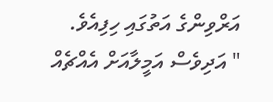އަރްވިންގެ އަތުގައި ހިފިއެވެ.
" އަދިވެސް އަމީލާއަށް އެއްޗެއް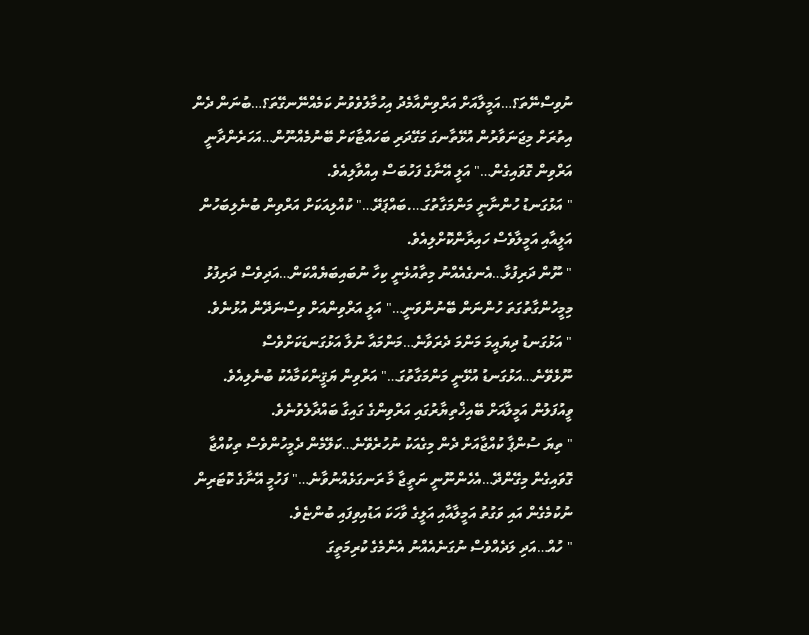ނުވިސްނޭތަ؟…އަމީލާއަށް އަރްވިންއާމެދު އިހުމާލުވެވުނު ކަމެއްނޭނގޭތަ؟…ބުނަން ދެން އިތުރަށް މިޖަނަވާރުން އުޅޭތާނގަ މަގޭދަރި ބަހައްޓާކަށް ބޭނުމެއްނޫން…އަހަރެންދާނީ އަރްވިން ގޮވައިގެން…" އަލީ އޭނާގެ ފަހުބަސް އިއްވާލިއެވެ.
" އަޅުގަނޑު ހުންނާނީ މަންމަގާތުގަ….ބައްޕަދޭ…" ކުއްލިއަކަށް އަރްވިން ބުނެލިބަހުން އަލީއާއި އަމީލާވެސް ހައިރާންކޮށްލިއެވެ.
" ނޫން ދަރިފުޅާ…އެނގެއެއްނު މިތާއުޅެނީ ކިހާ ނުބައިބަޔެއްކަން…އަދިވެސް ދަރިފުޅު މިމީހުންގާތުގަތަ ހުންނަން ބޭނުންވަނީ…" އަލީ އަރްވިންއަށް ވިސްނަދޭން އުޅުނެވެ.
" އަޅުގަނޑު ދިޔައީމަ މަންމަ ދެރަވާނެ…މަންމައާ ނުލާ އަޅުގަނޑަކަށްވެސް ނޫޅެވޭނެ…އަޅުގަނޑު އުޅޭނީ މަންމަގާތުގަ…" އަރްވިން ޔަޤީންކަމާއެކު ބުނެލިއެވެ. ވީއުފަލުން އަމީލާއަށް ބޭއިޚްތިޔާރުގައި އަރްވިންގެ ގައިގާ ބައްދާލެވުނެވެ.
" ތިޔަ ސުންޕާ ކުއްޖާއަށް ދެން މިގެއަކު ނުހުރެވޭނެ…ކަލޭމެން ދެމީހުންވެސް ތިކުއްޖާ ގޮވައިގެން މިގޭންދޭ…އެހެންނޫނީ ނަތީޖާ މާ ރަނގަޅެއްނުވާނެ…" ފަހުމީ އޭނާގެ ކޮޓަރިން ނުކުމެގެން އައި ވަގުތު އަމީލާއާއި އަލީގެ ވާހަކަ އަޑުއިވިފައި ބުންޏެވެ.
" ހުއް…އަދި ލަދެއްވެސް ނުގަނެއެއްނު އެންމެގެ ކުރިމަތީގަ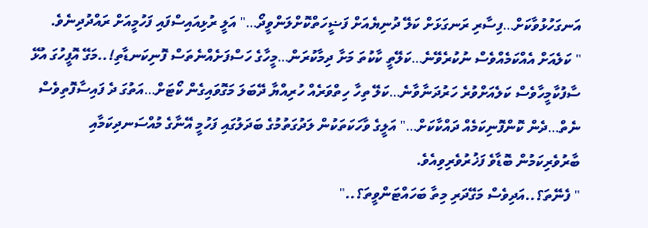އަނގަހުޅުވާކަށް…ފިސާރި ރަނގަޅަށް ކަލޭ ދުނިޔެއަށް ފަޟީހަތްކޮށްލަންވީދޯ…" އަލީ ރުޅިއައިސްފައި ފަހުމީއަށް ރައްދުދިނެވެ.
" ކަލެއަށް އެއްކަމެއްވެސް ނުކުރެވޭނެ…ކަލޭތީ ކާކުތަ މަށާ ދިމާކުރަން…މީހާގެ ހަސްފަށެއްނެތަސް ފޮނިކަނޑާތި!..މަގޭ އޮފީހުގަ އުޅޭ ސާފުކާމީހާވެސް ކަލެއަށްވުރެ ހަރުދަނާވާނެ…ކަލޭ ތިހާ ހިތްވަރެއް ހުރިއްޔާ ދޭބަލަ މަގޮވައިގެން ކޯޓަށް…އަތުގަ ދެ ފައިސާފޮތިވެސް ނެތް…ދެން ކޮންފޮނިކަމެއް ދައްކާކަށް…" އަލީގެ ވާހަކަތަކުން ލަދުގަތުމުގެ ބަދަލުގައި ފަހުމީ އޭނާގެ މުއްސަނދިކަމާއި ބާރުވެރިކަމުން ބޮޑާވެ ފަޚުރުވެރިވިއެވެ.
" ފެނޭތަ؟..އަދިވެސް މަގޭދަރި މިތާ ބަހައްޓަންވީތަ؟.."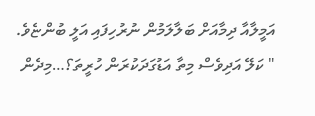އަމީލާއާ ދިމާއަށް ބަލާލަމުން ނުރުހިފައި އަލީ ބުންޏެވެ.
" ކަލޭ އަދިވެސް މިތާ އަޑުގަދަކުރަން ހުރީތަ؟…މިދެން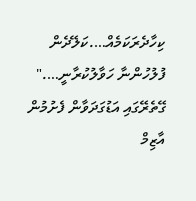ކިހާދެރަކަމެއް….ކަލޭދެން ފުލުހުންނާ ހަވާލުކުރާނީ…." ގޭތެރޭގައި އަޑުގަދަވާން ފެށުމުން އާޒިމް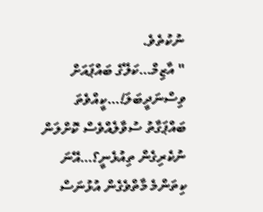ނުކުތެވެ.
" އާޒިމް…ކަލޭގެ ބައްޕައަށް ވިސްނަދީބަލަ!…ކީއްވެތަ ބައްޕަގާތު ސުވާލެއްވެސް ކޮށްލަން ނުކެރިގެން ތިއުޅެނީ؟…އޭނަ ކިތަންމެ މާތްވެގެން އުޅުނަސް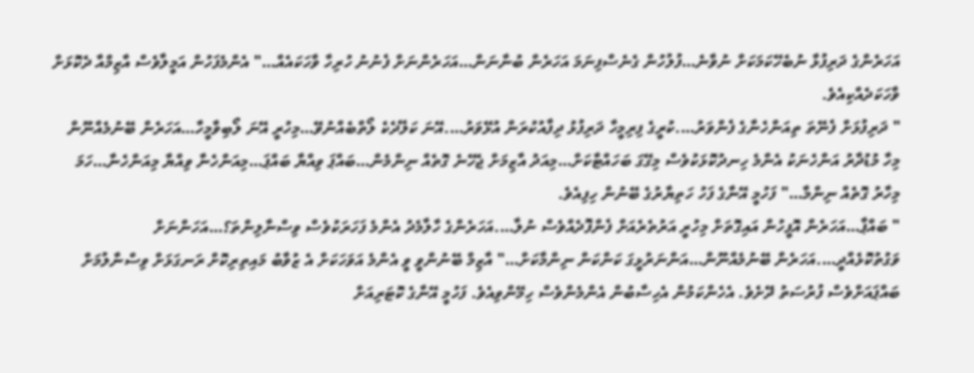އަހަރެންގެ ދަރިފުޅާ ނުބެހޭކަމަކަށް ނުވާނެ…ފުލުހުން ގެނެސްފިނަމަ އަހަރެން ބުނާނަން…އަހަރެންނަށް ފެނުނު ހުރިހާ ވާހަކައެއް…" އެންމެފަހުން އަމީލާވެސް އާޒިމްއާ ދެކޮޅަށް ވާހަކަދެއްކިއެވެ.
" ދަރިފުޅަށް ފެނޭތަ ތިއަންހެނާގެ ފެންވަރު….ކުރީގެ ފިރިމީހާ ދަރިފުޅު ދިފާއުކުރަން އުޅޭވަރު….އޭނަ ކަލޭދެކެ ލޯތްބެއްނުވޭ…މިހުރީ އޭނަ ލޯބިވާމީހާ…އަހަރެން ބޭނުމެއްނޫން މިހާ މުޑުދާރު އަންހެނަކު އެންމެ ހިނދުކޮޅަކުވެސް މިގޭގަ ބަހައްޓާކަށް…މިއަދު އާޒިމަށް ޖެހޭނެ ގޮތެއް ނިންމެން…ބައްޕަ ވިއްޔާ ބައްޕަ…މިއަންހެނާ ވިއްޔާ މިއަންހެނާ…ހަމަ މިހާރު ގޮތެއް ނިންމާ…" ފަހުމީ އޭނާގެ ފަހު ހަތިޔާރުގެ ބޭނުން ހިފިއެވެ.
" ބައްޕާ…އަހަރެން އޮފީހުން އައިގޮތަށް މިހުރީ އަރުތެރެއަށް ފެންފޮދެއްވެސް ނުލާ….އަހަރެންގެ ހާލާމެދު އެންމެ ފަހަރަކުވެސް ވިސްނާލިންތަ؟…އަހަންނަށް ވަގުތުކޮޅެއްދީ….އަހަރެން ބޭނުމެއްނޫން…އަންނަރުޅީގަ ކަންކަން ނިންމާކަށް…" އާޒިމް ބޭނުންވީ ވީ އެންމެ އަވަހަކަށް އެ ޒުވާބު މައިތިރިކޮށް ރަނގަޅަށް ވިސްނާލުމަށް ބައްޕައަށްވެސް ފުރުސަތު ދޭށެވެ. އެހެންކަމުން އެހިސާބުން އެންމެންވެސް ހިމޭންވިއެވެ. ފަހުމީ އޭނާގެ ކޮޓަރިއަށް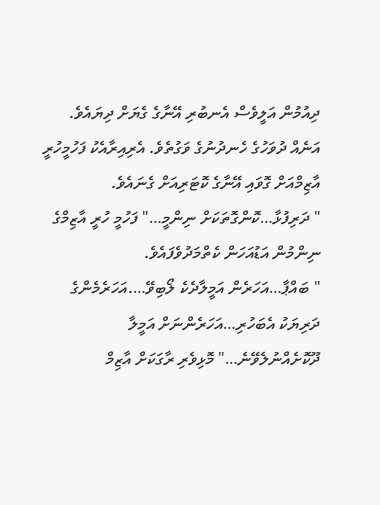ދިއުމުން އަލީވެސް އެނބުރި އޭނާގެ ގެޔަށް ދިޔައެވެ.
އަނެއް ދުވަހުގެ ހެނދުނުގެ ވަގުތެވެ. އެރިއިރާއެކު ފަހުމީހުރީ އާޒިމްއަށް ގޮވައި އޭނާގެ ކޮޓަރިއަށް ގެނައެވެ.
" ދަރިފުޅާ…ކޮންގޮތަކަށް ނިންމީ…" ފަހުމީ ހުރީ އާޒިމްގެ ނިންމުން އަޑުއަހަން ކެތްމަދުވެފައެވެ.
" ބައްޕާ…އަހަރެން އަމީލާދެކެ ލޯބިވޭ….އަހަރެމެންގެ ދަރިޔަކު އެބަހުރި…އަހަރެންނަށް އަމީލާ ދޫކޮށެއްނުލެވޭނެ…" މޮޅިވެރި ރާގަކަށް އާޒިމް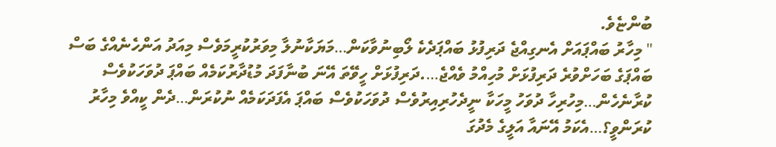ބުންޏެވެ.
" މިހާރު ބައްޕައަށް އެނގިއްޖެ ދަރިފުޅު ބައްޕަދެކެ ލޯބިނުވާކަން…މަޔަކާނުލާ މިވަރުކުރީމަވެސް މިއަދު އަންހެނެއްގެ ބަސް ބައްޕަގެ ބަހަށްވުރެ ދަރިފުޅަށް މުހިއްމު ވެއްޖެ….ދަރިފުޅަށް ހީވޭތަ އޭނަ ބުނާފަދަ މުޑުދާރުކަމެއް ބައްޕަ ދުވަހަކުވެސް ކުރާނެހެން…މިހުރިހާ ދުވަހު މީހަކާ ނީދެހުރިއިރުވެސް ދުވަހަކުވެސް ބައްޕަ އެފަދަކަމެއް ނުކުރަން…ދެން ކީއްވެ މިހާރު ކުރަންވީ؟…އެކަމު އޭނައާ އަލީގެ މެދުގަ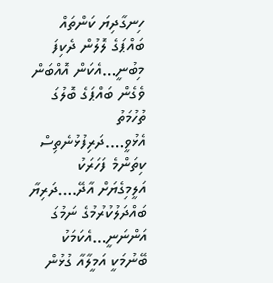ހިނގާދިޔަ ކަންތައް ބައްޕަގެ ލޮލުން ދެކިފަ މިބުނީ…އެކަން އޮއްބަން ވެގެން ބައްޕަގެ ބޮލުގަ ތުހުމަތު އެޅުވީ….ދަރިފުޅުނެތިސް ކިތަންމެ ފަހަރަކު އަލީމިގެޔަށް އާދޭ….ދަރިޔާ ބައްދަލުކުރުމުގެ ނަމުގަ އަންނަނީ…އެކަމަކު ބޭނުމަކީ އަމީލާއާ ގުޅުން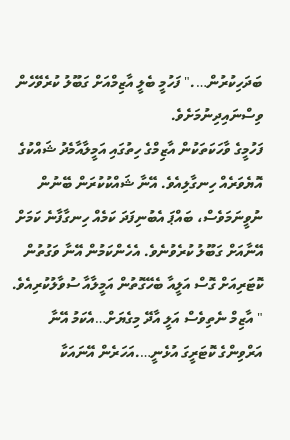ބަދަހިކުރުން…." ފަހުމީ ބެލީ އާޒިމްއަށް ގަބޫލު ކުރެވޭހެން ވިސްނައިދިނުމަށެވެ.
ފަހުމީގެ ވާހަކަތަކުން އާޒިމްގެ ހިތުގައި އަމީލާއާމެދު ޝައްކުގެ އޮޔެވަރެއް ހިނގާލިއެވެ. އޭނާ ޝައްކުކުރަން ބޭނުން ނުވީނަމަވެސް، ބައްޕަ އެބުނިފަދަ ކަމެއް ހިނގާފާނެ ކަމަށް އޭނާއަށް ގަބޫލު ކުރެވުނެވެ. އެހެންކަމުން އޭނާ ވަގުތުން ކޮޓަރިއަށް ގޮސް އަލީއާ ބެހޭގޮތުން އަމީލާއާ ސުވާލުކުރިއެވެ.
" އާޒިމް ނެތިވެސް އަލީ އާދޭ މިގެޔަށް…އެކަމު އޭނާ އަރްވިންގެ ކޮޓަރީގަ އުޅެނީ….އަހަރެން އޭނައަކާ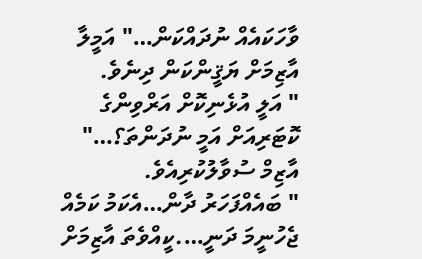ވާހަކައެއް ނުދައްކަން…" އަމީލާ އާޒިމަށް ޔަޤީންކަން ދިނެވެ.
" އަލީ އުޅެނިކޮށް އަރްވިންގެ ކޮޓަރިއަށް އަމީ ނުދަންތަ؟…" އާޒިމް ސުވާލުކުރިއެވެ.
" ބައެއްފަހަރު ދާން…އެކަމު ކަމެއް ޖެހުނީމަ ދަނީ….ކީއްވެތަ އާޒިމަށް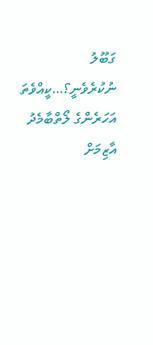ގަބޫލު ނުކުރެވެނީ؟…ކީއްވެތަ އަހަރެންގެ ލޯތްބާމެދު އާޒިމަށް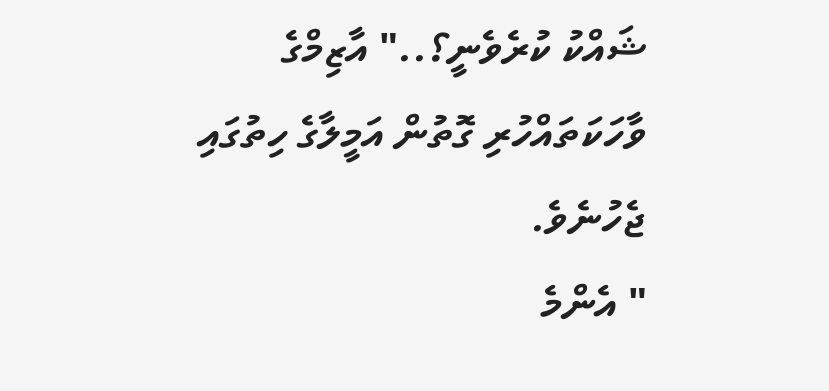ޝައްކު ކުރެވެނީ؟.." އާޒިމްގެ ވާހަކަތައްހުރި ގޮތުން އަމީލާގެ ހިތުގައި ޖެހުނެވެ.
" އެންމެ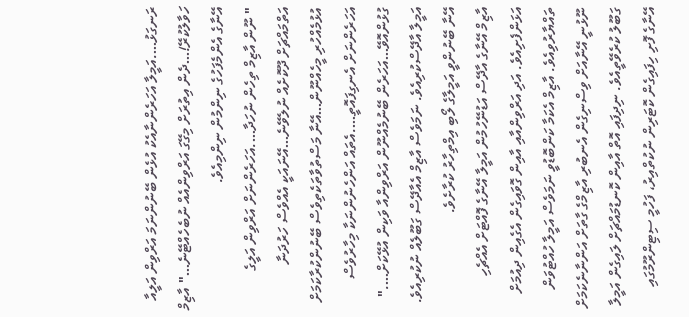ރަނގަޅު….އަމީލާ އަހަރެންނާއެކު އުޅެން ބޭނުންނަމަ އަރްވިން އަލީއާ ހަވާލުކުރޭ!…ދެން އިތުރަށް މިގޭގަ އަރްވިންއެއް ނުބެހެއްޓޭނެ…" އާޒިމް އޭނާގެ އެންމެފަހުގެ ނިންމުން ނިންމިއެވެ.
" ނޫން އާޒިމް ތިހެން ނުހަދާ….އަހަރެންނަށް އަރްވިން އަލީގެ އަތްމައްޗަށް ދޫކޮށެއް ނުލެވޭނެ…އޭނައަކީ އެއްވެސް ހަރުދަނާ އުޅުމެއްހުރި މީހެއްނޫން…އޭނާ މަސްތުވާތަކެތިވެސް ބޭނުންކުރާކަމަށް އަހަރެންނަށް އެނގިފައޮތީ….އެތައް އަންހެނުންނަކާ މިހާރުވެސް ގުޅުންއޮވޭ…އަހަރެން ބޭނުމެއްނޫން އަރްވިންއާ ވަކިން އުޅޭކަށް…." އަމީލާ އާދޭސްކުރިއެވެ. ނަމަވެސް އާޒިމް އެއާދޭސް ގަބޫލެއް ނުކުރިއެވެ. އޭނާ ބޭނުންވީ އަމީލާގެ ލޯބި އިމްތިހާރު ކުރާށެވެ.
އާޒިމް އޭނާގެ އާދޭސް އަޑުނޭހުމުން އަމީލާ އޭނާގެ ފޮއްޓަށް އެއްޗެހި އަޅަންފެށިއެވެ. އަދި އަރްވިންއާއި އާއިން ގޮވައިގެން އެގެއިން ދިއުމަށް ތައްޔާރުވިއެވެ. އާޒިމް އެކަމާ ކަންބޮޑުވީ ނަމަވެސް އަމީލާ ހުއްޓުވަން ނޫޅުނީ އޭނާއަށް ވިސްނިގެން އެނބުރި އާޒިމްގެ ގާތަށް އަންނާނެކަމަށް ގަބޫލު ކުރެވޭތީއެވެ. ނިދިފައި އޮތް އާއިން ކޮނޑުމައްޗަށް ލައިގެން އަމީލާ އޭނާގެ ފޮށި ހިފައިގެން ކޮޓަރިން ނުކުތްއިރު، ފަހުމީ ސިޓިންރޫމުގައި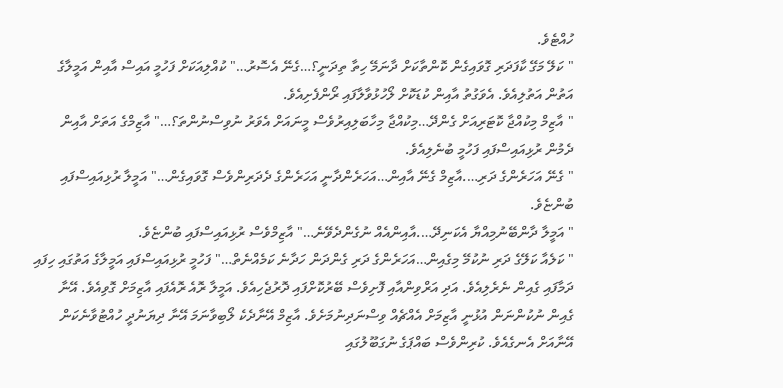ހުއްޓެވެ.
" ކަލޭ މަގޭ ކާފަދަރި ގޮވައިގެން ކޮންތާކަށް ދާނަމޭ ހިތާ ތިދަނީ؟…ގެނޭ އެސޮރު…" ކުއްލިއަކަށް ފަހުމީ އައިސް އާއިން އަމީލާގެ އަތުން އަތުލިއެވެ. އެވަގުތު އާއިން ކުޑަކޮށް ލޯހުޅުވާލާފައި ރޯންފެށިއެވެ.
" އާޒިމް މިކުއްޖާ ކޮޓަރިއަށް ގެންދޭ…މިކުއްޖާ މިހާބަލިއިރުވެސް މީނައަށް އެވަރު ނުވިސްނުންތަ؟…" އާޒިމްގެ އަތަށް އާއިން ދެމުން ރުޅިއައިސްފައި ފަހުމީ ބުނެލިއެވެ.
" ގެނޭ އަހަރެންގެ ދަރި….އާޒިމް ގެނޭ އާއިން…އަހަރެންދާނީ އަހަރެންގެ ދެދަރިންވެސް ގޮވައިގެން…" އަމީލާ ރުޅިއައިސްފައި ބުންޏެވެ.
" އަމީލާ ދާންބޭނުމިއްޔާ އެކަނިދޭ….އާއިންއެއް ނުގެންދެވޭނެ…" އާޒިމްވެސް ރުޅިއައިސްފައި ބުންޏެވެ.
" ކަލެއާ ކަލޭގެ ދަރި ނުކުމޭ މިގެއިން…އަހަރެންގެ ދަރި ގެންދަން ހަދާނެ ކަމެއްނެތް…" ފަހުމީ ރުޅިއައިސްފައި އަމީލާގެ އަތުގައި ހިފައި ދަމާފައި ގެއިން ނެރެލިއެވެ. އަދި އަރްވިންއާއި ފޮށިވެސް ބޭރުކޮށްފައި ދޮރުޖެހިއެވެ. އަމީލާ ރޮއެ ރޮއެފައި އާޒިމަށް ގޮވިއެވެ. އޭނާ ގެއިން ނުކުންނަން އުޅުނީ އާޒިމަށް އެއްޗެއް ވިސްނަދިނުމަށެވެ. އާޒިމް އޭނާދެކެ ލޯބިވާނަމަ އޭނާ ދިޔަނުދީ ހުއްޓުވާނެކަން އޭނާއަށް އެނގެއެވެ. ކުރިންވެސް ބައްޕަގެ ނުގަބޫލުގައި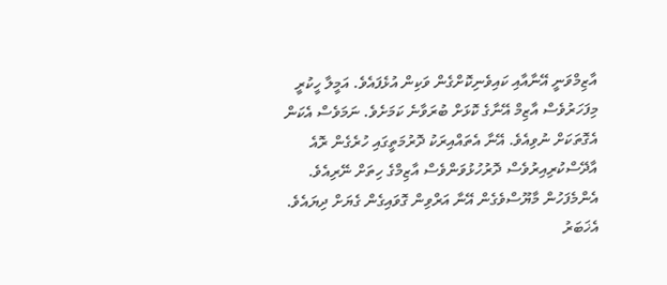އާޒިމްވަނީ އޭނާއާއި ކައިވެނިކޮށްގެން ވަކިން އުޅެފައެވެ. އަމީލާ ހީކުރީ މިފަހަރުވެސް އާޒިމް އޭނާގެ ކޮޅަށް ބުރަވާނެ ކަމަށެވެ. ނަމަވެސް އެކަން އެގޮތަކަށް ނުވިއެވެ. އޭނާ އެތައްއިރަކު ދޮރުމަތީގައި ހުރެގެން ރޮއެ އާދޭސްކުރިއިރުވެސް ދޮރުހުޅުވަންވެސް އާޒިމްގެ ހިތަށް ނޭރިއެވެ.
އެންމެފަހުން މާޔޫސްވެގެން އޭނާ އަރްވިން ގޮވައިގެން ގެޔަށް ދިޔައެވެ. އެޚަބަރު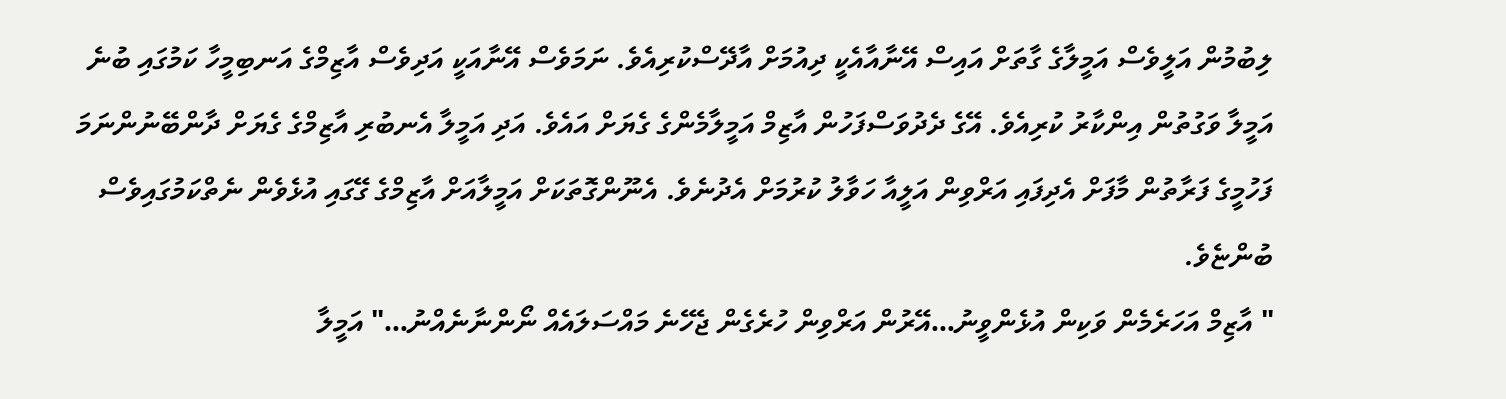ލިބުމުން އަލީވެސް އަމީލާގެ ގާތަށް އައިސް އޭނާއާއެކީ ދިއުމަށް އާދޭސްކުރިއެވެ. ނަމަވެސް އޭނާއަކީ އަދިވެސް އާޒިމްގެ އަނބިމީހާ ކަމުގައި ބުނެ އަމީލާ ވަގުތުން އިންކާރު ކުރިއެވެ. އޭގެ ދެދުވަސްފަހުން އާޒިމް އަމީލާމެންގެ ގެޔަށް އައެވެ. އަދި އަމީލާ އެނބުރި އާޒިމްގެ ގެޔަށް ދާންބޭނުންނަމަ ފަހުމީގެ ފަރާތުން މާފަށް އެދިފައި އަރްވިން އަލީއާ ހަވާލު ކުރުމަށް އެދުނެވެ. އެނޫންގޮތަކަށް އަމީލާއަށް އާޒިމްގެ ގޭގައި އުޅެވެން ނެތްކަމުގައިވެސް ބުންޏެވެ.
" އާޒިމް އަހަރެމެން ވަކިން އުޅެންވީނު…އޭރުން އަރްވިން ހުރެގެން ޖެހޭނެ މައްސަލައެއް ނޯންނާނެއްނު…" އަމީލާ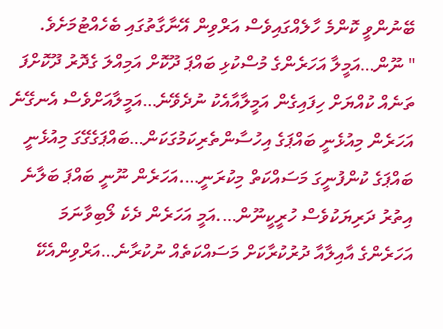ބޭނުންވީ ކޮންމެ ހާލެއްގައިވެސް އަރްވިން އޭނާގާތުގައި ބެހެއްޓުމަށެވެ.
" ނޫން…އަމީލާ އަހަރެންގެ މުސްކުޅި ބައްޕަ ދޫކޮށް އަމިއްލަ ގެދޮރު ދޫކޮށްފަ ތަނެއް ކުއްޔަށް ހިފައިގެން އަމީލާއާއެކު ނުދެވޭނެ…އަމީލާއަށްވެސް އެނގޭނެ އަހަރެން މިއުޅެނީ ބައްޕަގެ އިހުސާންތެރިކަމުގަކަން…ބައްޕަގެގޭގަ މިއުޅެނީ ބައްޕަގެ ކުންފުނީގަ މަސައްކަތް މިކުރަނީ….އަހަރެން ނޫނީ ބައްޕަ ބަލާނެ އިތުރު ދަރިޔަކުވެސް ހުރީކީނޫން….އަމީ އަހަރެން ދެކެ ލޯބިވާނަމަ އަހަރެންގެ އާއިލާއާ ދުރުކުރާކަށް މަސައްކަތެއް ނުކުރާނެ…އަރްވިންއެކޭ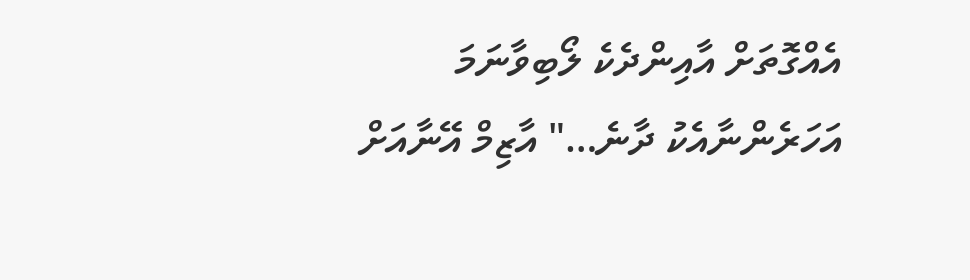އެއްގޮތަށް އާއިންދެކެ ލޯބިވާނަމަ އަހަރެންނާއެކު ދާނެ…" އާޒިމް އޭނާއަށް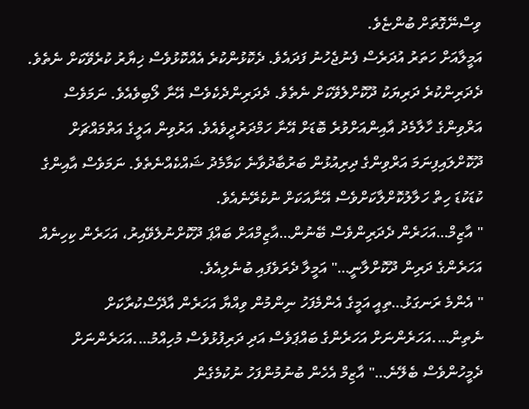ވިސްނޭގޮތަށް ބުންޏެވެ.
އަމީލާއަށް ހަތަރު އުދަރެސް ފެނުޖެހުނު ފަދައެވެ. ދެކޮޅުންކުރެ އެއްކޮޅުވެސް ޚިޔާރު ކުރެވޭކަށް ނެތެވެ. ދެދަރިންކުރެ ދަރިޔަކު ދޫކޮށްލެވޭކަށް ނެތެވެ. ދެދަރިންދެކެވެސް އޭނާ ލޯބިވެއެވެ. ނަމަވެސް އަރްވިންގެ ހާލާމެދު އާއިންއަށްވުރެ ބޮޑަށް އޭނާ ހަމްދަރުދީވެއެވެ. އަރުވިން އަލީގެ އަތްމައްޗަށް ދޫކޮށްލައިފިނަމަ އަރްވިންގެ ދިރިއުޅުން ބަރުބާދުވާނެ ކަމާމެދު ޝައްކެއްނެތެވެ. ނަމަވެސް އާއިންގެ ކުޑަކުޑަ ހިތް ހަލާލުކޮށްލާކަށްވެސް އޭނާއަކަށް ނުކެރޭނެއެވެ.
" އާޒިމް…އަހަރެން ދެދަރިންވެސް ބޭނުން…އާޒިމްއަށް ބައްޕަ ދޫކޮށްނުލެވޭއިރު، އަހަރެން ކިހިނެއް އަހަރެންގެ ދަރިން ދޫކޮށްލާނީ…" އަމީލާ ދެރަވެފައި ބުނެލިއެވެ.
" އެންމެ ރަނގަޅު…ތިއީ އަމީގެ އެންމެފަހު ނިންމުން ވިއްޔާ އަހަރެން އާދޭސްކުރާކަށް ނެތިން….އަހަރެންނަށް އަހަރެންގެ ބައްޕަވެސް އަދި ދަރިފުޅުވެސް މުހިއްމު….އަހަރެންނަށް ދެމީހުންވެސް ބެލޭނެ…" އާޒިމް އެހެން ބުނުމުންފަހު ނުކުމެގެން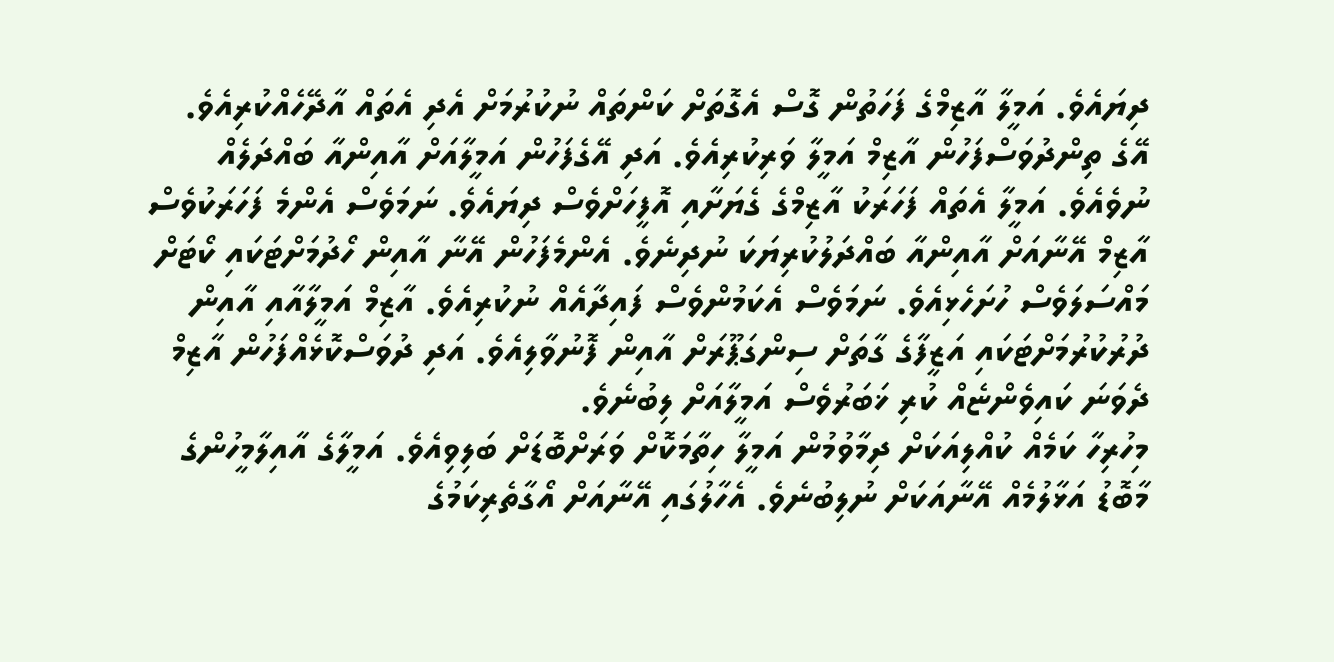ދިޔައެވެ. އަމީލާ އާޒިމްގެ ފަހަތުން ގޮސް އެގޮތަށް ކަންތައް ނުކުރުމަށް އެދި އެތައް އާދޭހެއްކުރިއެވެ.
އޭގެ ތިންދުވަސްފަހުން އާޒިމް އަމީލާ ވަރިކުރިއެވެ. އަދި އޭގެފަހުން އަމީލާއަށް އާއިންއާ ބައްދަލެއް ނުވެއެވެ. އަމީލާ އެތައް ފަހަރަކު އާޒިމްގެ ގެޔަށާއި އޮފީހަށްވެސް ދިޔައެވެ. ނަމަވެސް އެންމެ ފަހަރަކުވެސް އާޒިމް އޭނާއަށް އާއިންއާ ބައްދަލުކުރިޔަކަ ނުދިނެވެ. އެންމެފަހުން އޭނާ އާއިން ހޯދުމަށްޓަކައި ކޯޓަށް މައްސަލަވެސް ހުށަހެޅިއެވެ. ނަމަވެސް އެކަމުންވެސް ފައިދާއެއް ނުކުރިއެވެ. އާޒިމް އަމީލާއާއި އާއިން ދުރުކުރުމަށްޓަކައި އަޒީފާގެ ގާތަށް ސިންގަޕޫރަށް އާއިން ފޮނުވާލިއެވެ. އަދި ދުވަސްކޮޅެއްފަހުން އާޒިމް ދެވަނަ ކައިވެންޏެއް ކުރި ޚަބަރުވެސް އަމީލާއަށް ލިބުނެވެ.
މިހުރިހާ ކަމެއް ކުއްލިއަކަށް ދިމާވުމުން އަމީލާ ހިތާމަކޮށް ވަރަށްބޮޑަށް ބަލިވިއެވެ. އަމީލާގެ އާއިލާމީހުންގެ މާބޮޑު އަޅާލުމެއް އޭނާއަކަށް ނުލިބުނެވެ. އެހާލުގައި އޭނާއަށް އޯގާތެރިކަމުގެ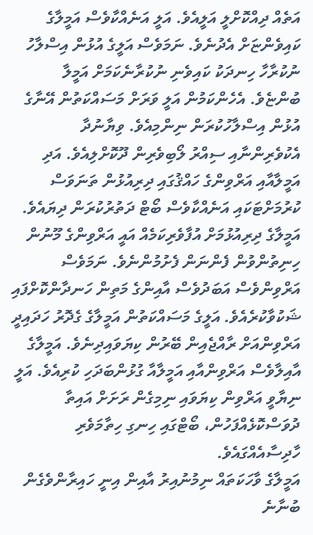އަތެއް ދިއްކޮށްލީ އަލީއެވެ. އަލީ އަނެއްކާވެސް އަމީލާގެ ކައިވެންޏަށް އެދުނެވެ. ނަމަވެސް އަލީގެ އުޅުން އިސްލާހު ނުކުރާހާ ހިނދަކު ކައިވެނި ނުކުރާނެކަމަށް އަމީލާ ބުންޏެވެ. އެހެންކަމުން އަލީ ވަރަށް މަސައްކަތުން އޭނާގެ އުޅުން އިސްލާހުކުރަން ނިންމިއެވެ. ވިޔާނުދާ އެކުވެރިންނާއި ސިއްރު ލޯބިވެރިން ދޫކޮށްލިއެވެ. އަދި އަމީލާއާއި އަރްވިންގެ ހައްޤުގައި ދިރިއުޅުން ތަނަވަސް ކުރުމަށްޓަކައި އަނެއްކާވެސް ބޯޓް ދަތުރުކުރަން ދިޔައެވެ. އަމީލާގެ ދިރިއުޅުމަށް އުފާވެރިކަމެއް އައީ އަރްވިންގެ މޫނުން ހިނިތުންވުން ފެންނަން ފެށުމުންނެވެ. ނަމަވެސް އަރްވިންވެސް އަބަދުވެސް އާއިންގެ މަތިން ހަނދާންކޮށްފައި ޝަކުވާކުރެއެވެ. އަލީގެ މަސައްކަތުން އަމީލާގެ ގެދޮރު ހަދައިދީ އަރްވިންއަށް ރާއްޖެއިން ބޭރުން ކިޔަވައިދިނެވެ. އަމީލާގެ އާއިލާވެސް އަރްވިންއާއި އަމީލާއާ ގުޅުންބަދަހި ކުރިއެވެ. އަލީ ނިޔާވީ އަރްވިން ކިޔަވައި ނިމިގެން ރަށަށް އައިތާ ދުވަސްކޮޅެއްފަހުން، ބޯޓްގައި ހިނގި ހިތާމަވެރި ހާދިސާއެއްގައެވެ.
އަމީލާގެ ވާހަކަތައް ނިމުނުއިރު އާއިން އިނީ ހައިރާންވެގެން ބުނާނެ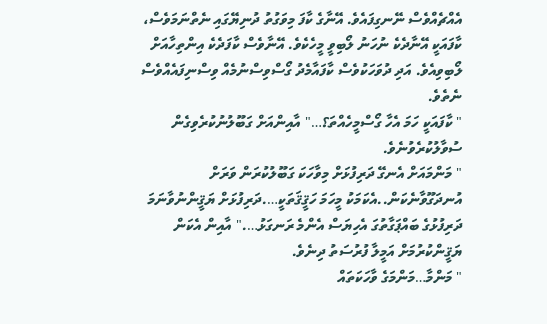އެއްޗެއްވެސް ނޭނގިފައެވެ. އޭނާގެ ކާފަ މިވަގުތު ދުނިޔޭގައި ނެތްނަމަވެސް، ކާފައަކީ އޭނާދެކެ ނުހަނު ލޯބިވީ މީހެކެވެ. އޭނާވެސް ކާފަދެކެ އިންތިހާއަށް ލޯބިވިއެވެ. އަދި ދުވަހަކުވެސް ކާފައާމެދު ގޯސްވިސްނުމެއް ވިސްނިފައެއްވެސް ނެތެވެ.
" ކާފައަކީ ހަމަ އެހާ ގޯސްމީހެއްތަ؟…" އާއިންއަށް ގަބޫލުނުކުރެވިގެން ސުވާލުކުރެވުނެވެ.
" މަންމައަށް އެނގޭ ދަރިފުޅަށް މިވާހަކަ ގަބޫލުކުރަން ވަރަށް އުނދަގޫވާނެކަން..އެކަމަކު މީހަމަ ހަޤީޤަތަކީ….ދަރިފުޅަށް ޔަޤީންނުވާނަމަ ދަރިފުޅުގެ ބައްޕަގާތުގަ އެހިޔަސް އެންމެ ރަނގަޅު…." އާއިން އެކަން ޔަޤީންކުރުމަށް އަމީލާ ފުރުސަތު ދިނެވެ.
" މަންމާ…މަންމަގެ ވާހަކަތައް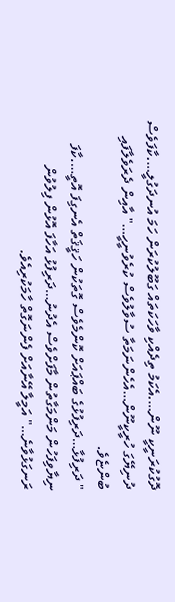ދޮގުކުރަނީކީ ނޫން….އެކަމު ތިދެއްކި ވާހަކަތައް ގަބޫލުކުރަން ހަމަ އުނދަގުލީ….ކާފަވެސް ދުނިޔޭގަ ހުރީކީނޫން…އެހެންނަމަތާ ސުވާލުވެސް ކުރެވުނީހީ…" އާއިން ދެރަވެލާފައި ބުންޏެވެ.
" ދަރިފުޅާ…ދަރިފުޅުގެ ބައްޕައަށް ކޮންމެވެސް ގޮތަކުން ހަޤީޤަތް އެނގިފަ އޮތީ….ކާފަ ނިޔާވިފަހުން މަންމަގާތުން މާފަށްވެސް އެދުނު…ދަރިފުޅު އަހާފަ އޮޅުން ފިލުވުން ރަނގަޅުވާނެ…" އަމީލާ އޭނާއަށް ފެންނަގޮތް ހާމަކުރިއެވެ.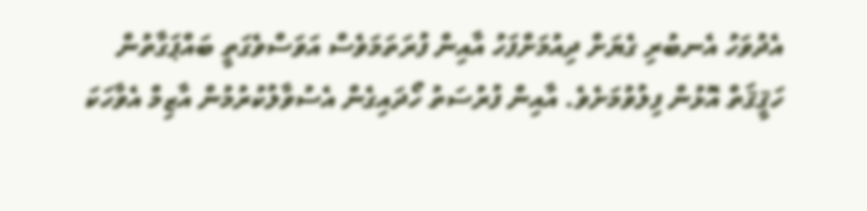އެދުވަހު އެނބުރި ގެޔަށް ދިއުމަށްފަހު އާއިން ފުރަތަމަވެސް އަވަސްވެގަތީ ބައްޕަގާތުން ހަޤީޤަތް އޮޅުން ފިލުވުމަށެވެ. އާއިން ފުރުސަތު ހޯދައިގެން އެސުވާލުކުރުމުން އާޒިމް އެވާހަކަ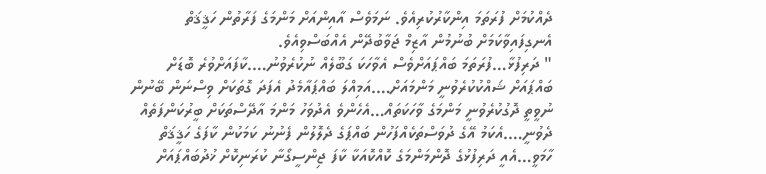ދެއްކުމަށް ފުރަތަމަ އިންކާރުކުރިއެވެ. ނަމަވެސް އާއިންއަށް މަންމަގެ ފަރާތުން ހަޤީޤަތް އެނގިފައިވާކަމަށް ބުނުމުން އާޒިމް ޖަވާބުދޭން އެއްބަސްވިއެވެ.
" ދަރިފުޅާ…ފުރަތަމަ ބައްޕައަށްވެސް އެވާހަކަ ގަބޫލެއް ނުކުރެވުނު….ކާފައަށްވުރެ ބޮޑަށް ބައްޕައަށް ޝައްކުކުރެވުނީ މަންމައަށް….އަމިއްލަ ބައްޕައާމެދު އެފަދަ ގޮތަކަށް ވިސްނަން ބޭނުން ނުވީތީ ދޮގުކުރެވުނީ މަންމަގެ ވާހަކަތައް…އެހެންވެ އެދުވަހު މަންމަ އާދޭސްތަކަށް ބީރުކަންފަތެއް ދެވުނީ….އެކަމު އޭގެ ދުވަސްތަކެއްފަހުން ބައްޕަގެ ދެލޮލުން ފެނުނު ކަމަކުން ކާފަގެ ހަޤީޤަތް ހާމަވީ…އެއީ ދަރިފުޅުގެ ދޮންމަންމަގެ ކޮއްކޮއަކާ ކާފަ ޖިންސީގޯނާ ކުރަނިކޮށް ޚުދުބައްޕައަށް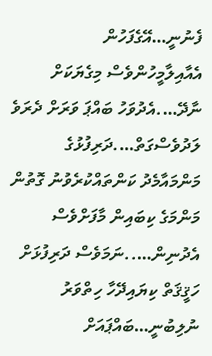ފެނުނީ…އޭގެފަހުން އެއާއިލާމީހުންވެސް މިގެޔަކަށް ނާދޭ….އެދުވަހު ބައްޕަ ވަރަށް ދެރަވެ ލަދުވެސްގަތް….ދަރިފުޅުގެ މަންމައާމެދު ކަންތައްކުރެވުނު ގޮތުން މަންމަގެ ކިބައިން މާފަށްވެސް އެދުނިން…..ނަމަވެސް ދަރިފުޅަށް ހަޤީޤަތް ކިޔައިދޭހާ ހިތްވަރު ނުލިބުނީ…ބައްޕައަށް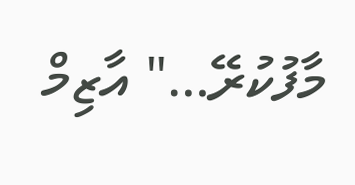މާފުކުރޭ…" އާޒިމް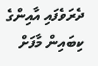ދެރަވެފައި އާއިންގެ ކިބައިން މާފަށް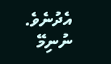އެދުނެވެ.
ނުނިމޭ